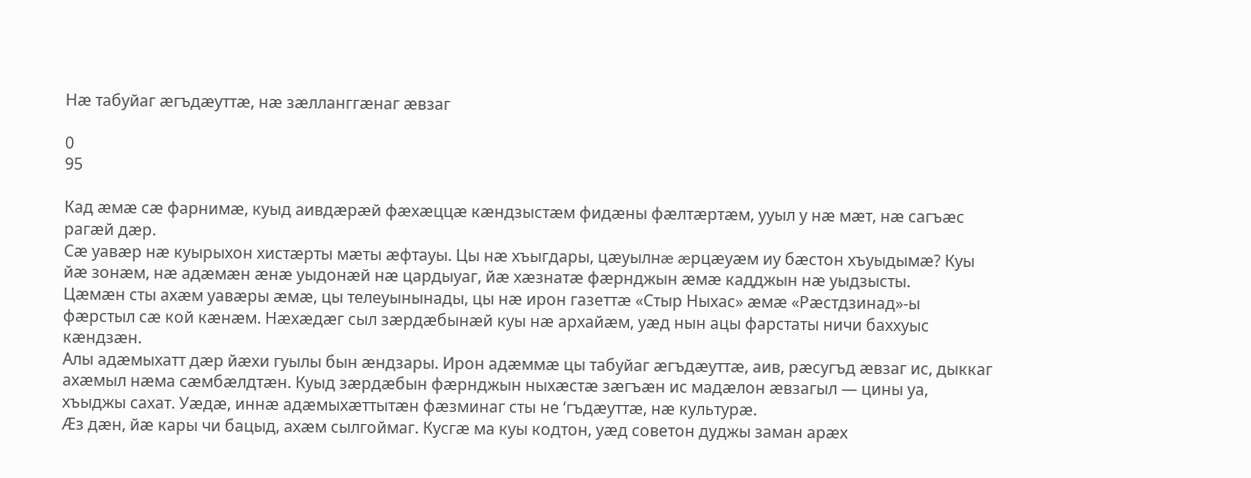Нæ табуйаг æгъдæуттæ, нæ зæлланггæнаг æвзаг

0
95

Кад æмæ сæ фарнимæ, куыд аивдæрæй фæхæццæ кæндзыстæм фидæны фæлтæртæм, ууыл у нæ мæт, нæ сагъæс рагæй дæр.
Сæ уавæр нæ куырыхон хистæрты мæты æфтауы. Цы нæ хъыгдары, цæуылнæ æрцæуæм иу бæстон хъуыдымæ? Куы йæ зонæм, нæ адæмæн æнæ уыдонæй нæ цардыуаг, йæ хæзнатæ фæрнджын æмæ кадджын нæ уыдзысты.
Цæмæн сты ахæм уавæры æмæ, цы телеуынынады, цы нæ ирон газеттæ «Стыр Ныхас» æмæ «Рæстдзинад»-ы фæрстыл сæ кой кæнæм. Нæхæдæг сыл зæрдæбынæй куы нæ архайæм, уæд нын ацы фарстаты ничи баххуыс кæндзæн.
Алы адæмыхатт дæр йæхи гуылы бын æндзары. Ирон адæммæ цы табуйаг æгъдæуттæ, аив, рæсугъд æвзаг ис, дыккаг ахæмыл нæма сæмбæлдтæн. Куыд зæрдæбын фæрнджын ныхæстæ зæгъæн ис мадæлон æвзагыл — цины уа, хъыджы сахат. Уæдæ, иннæ адæмыхæттытæн фæзминаг сты не ‘гъдæуттæ, нæ культурæ.
Æз дæн, йæ кары чи бацыд, ахæм сылгоймаг. Кусгæ ма куы кодтон, уæд советон дуджы заман арæх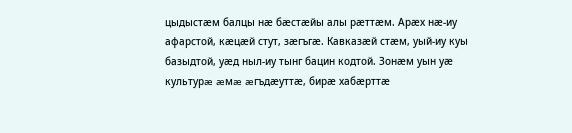цыдыстæм балцы нæ бæстæйы алы рæттæм. Арæх нæ-иу афарстой, кæцæй стут, зæгъгæ. Кавказæй стæм, уый-иу куы базыдтой, уæд ныл-иу тынг бацин кодтой. Зонæм уын уæ культурæ æмæ æгъдæуттæ, бирæ хабæрттæ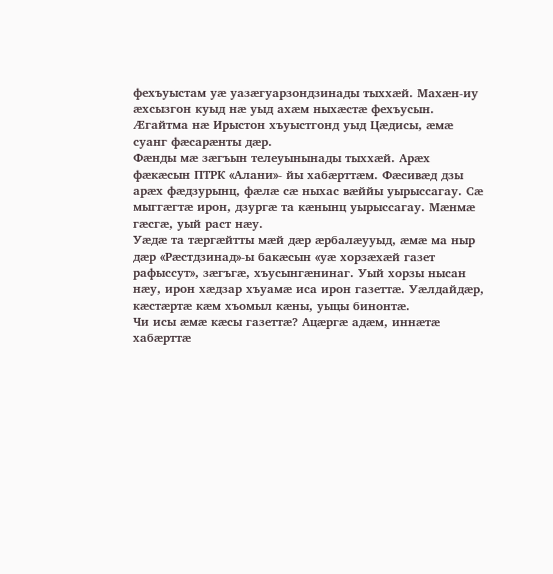фехъуыстам уæ уазæгуарзондзинады тыххæй. Махæн-иу æхсызгон куыд нæ уыд ахæм ныхæстæ фехъусын. Æгайтма нæ Ирыстон хъуыстгонд уыд Цæдисы, æмæ суанг фæсарæнты дæр.
Фæнды мæ зæгъын телеуынынады тыххæй. Арæх фæкæсын ПТРК «Алани»- йы хабæрттæм. Фæсивæд дзы арæх фæдзурынц, фæлæ сæ ныхас вæййы уырыссагау. Сæ мыггæгтæ ирон, дзургæ та кæнынц уырыссагау. Мæнмæ гæсгæ, уый раст нæу.
Уæдæ та тæргæйтты мæй дæр æрбалæууыд, æмæ ма ныр дæр «Рæстдзинад»-ы бакæсын «уæ хорзæхæй газет рафыссут», зæгъгæ, хъусынгæнинаг. Уый хорзы нысан нæу, ирон хæдзар хъуамæ иса ирон газеттæ. Уæлдайдæр, кæстæртæ кæм хъомыл кæны, уыцы бинонтæ.
Чи исы æмæ кæсы газеттæ? Ацæргæ адæм, иннæтæ хабæрттæ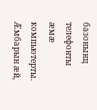базонынц телефонты æмæ компьютерты. Æмбарын æй,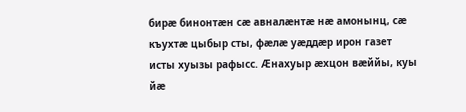бирæ бинонтæн сæ авналæнтæ нæ амонынц, сæ къухтæ цыбыр сты, фæлæ уæддæр ирон газет исты хуызы рафысс. Æнахуыр æхцон вæййы, куы йæ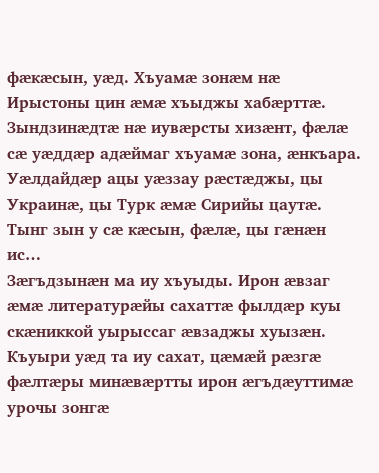фæкæсын, уæд. Хъуамæ зонæм нæ Ирыстоны цин æмæ хъыджы хабæрттæ. Зындзинæдтæ нæ иувæрсты хизæнт, фæлæ сæ уæддæр адæймаг хъуамæ зона, æнкъара.
Уæлдайдæр ацы уæззау рæстæджы, цы Украинæ, цы Турк æмæ Сирийы цаутæ. Тынг зын у сæ кæсын, фæлæ, цы гæнæн ис…
Зæгъдзынæн ма иу хъуыды. Ирон æвзаг æмæ литературæйы сахаттæ фылдæр куы скæниккой уырыссаг æвзаджы хуызæн. Къуыри уæд та иу сахат, цæмæй рæзгæ фæлтæры минæвæртты ирон æгъдæуттимæ урочы зонгæ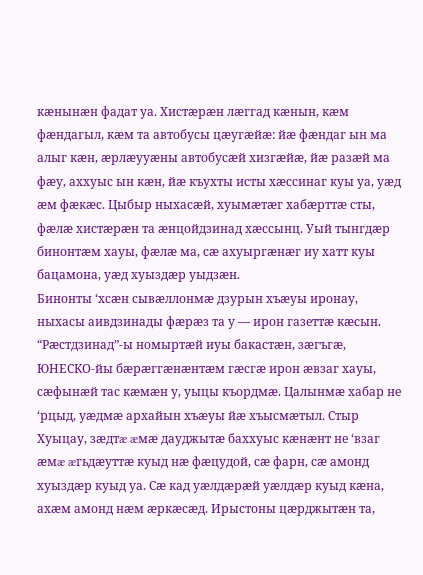кæнынæн фадат уа. Хистæрæн лæггад кæнын, кæм фæндагыл, кæм та автобусы цæугæйæ: йæ фæндаг ын ма алыг кæн, æрлæууæны автобусæй хизгæйæ, йæ разæй ма фæу, аххуыс ын кæн, йæ къухты исты хæссинаг куы уа, уæд æм фæкæс. Цыбыр ныхасæй, хуымæтæг хабæрттæ сты, фæлæ хистæрæн та æнцойдзинад хæссынц. Уый тынгдæр бинонтæм хауы, фæлæ ма, сæ ахуыргæнæг иу хатт куы бацамона, уæд хуыздæр уыдзæн.
Бинонты ‘хсæн сывæллонмæ дзурын хъæуы иронау, ныхасы аивдзинады фæрæз та у — ирон газеттæ кæсын. “Рæстдзинад”-ы номыртæй иуы бакастæн, зæгъгæ, ЮНЕСКО-йы бæрæггæнæнтæм гæсгæ ирон æвзаг хауы, сæфынæй тас кæмæн у, уыцы къордмæ. Цалынмæ хабар не ‘рцыд, уæдмæ архайын хъæуы йæ хъысмæтыл. Стыр Хуыцау, зæдтæ æмæ дауджытæ баххуыс кæнæнт не ‘взаг æмæ æгьдæуттæ куыд нæ фæцудой, сæ фарн, сæ амонд хуыздæр куыд уа. Сæ кад уæлдæрæй уæлдæр куыд кæна, ахæм амонд нæм æркæсæд. Ирыстоны цæрджытæн та,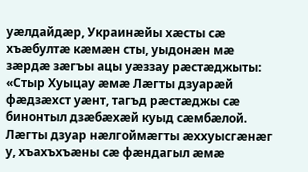уæлдайдæр, Украинæйы хæсты сæ хъæбултæ кæмæн сты, уыдонæн мæ зæрдæ зæгъы ацы уæззау рæстæджыты: «Стыр Хуыцау æмæ Лæгты дзуарæй фæдзæхст уæнт, тагъд рæстæджы сæ бинонтыл дзæбæхæй куыд сæмбæлой. Лæгты дзуар нæлгоймæгты æххуысгæнæг у, хъахъхъæны сæ фæндагыл æмæ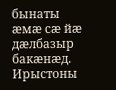бынаты æмæ сæ йæ дæлбазыр бакæнæд.
Ирыстоны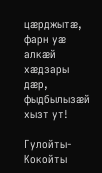цæрджытæ, фарн уæ алкæй хæдзары дæр, фыдбылызæй хызт ут!

Гулойты-Кокойты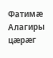Фатимæ
Алагиры цæрæг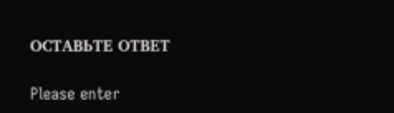ОСТАВЬТЕ ОТВЕТ

Please enter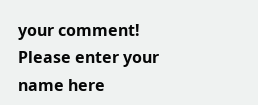your comment!
Please enter your name here